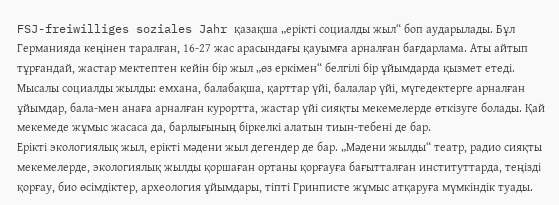FSJ-freiwilliges soziales Jahr қазақша „ерікті социалды жыл“ боп аударылады. Бұл Германияда кеңінен таралған, 16-27 жас арасындағы қауымға арналған бағдарлама. Аты айтып тұрғандай, жастар мектептен кейін бір жыл „өз еркімен“ белгілі бір ұйымдарда қызмет етеді. Мысалы социалды жылды: емхана, балабақша, қарттар үйі, балалар үйі, мүгедектерге арналған ұйымдар, бала-мен анаға арналған курортта, жастар үйі сияқты мекемелерде өткізуге болады. Қай мекемеде жұмыс жасаса да, барлығының біркелкі алатын тиын-тебені де бар.
Ерікті экологиялық жыл, ерікті мәдени жыл дегендер де бар. „Мәдени жылды“ театр, радио сияқты мекемелерде, экологиялық жылды қоршаған ортаны қорғауға бағытталған институттарда, теңізді қорғау, био өсімдіктер, археология ұйымдары, тіптi Гринписте жұмыс атқаруға мүмкіндік туады.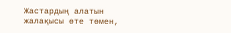Жастардың алатын жалақысы өте төмен,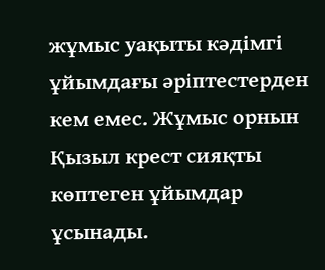жұмыс уақыты кәдімгі ұйымдағы әріптестерден кем емес. Жұмыс орнын Қызыл крест сияқты көптеген ұйымдар ұсынады.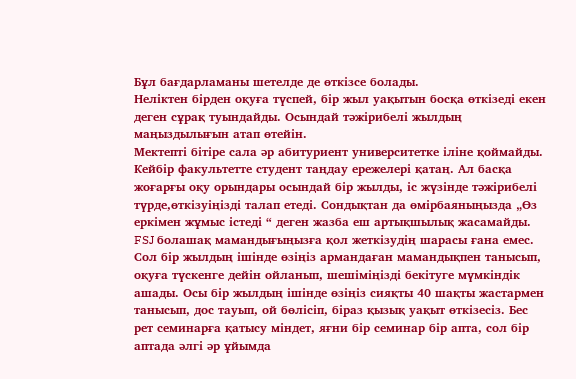Бұл бағдарламаны шетелде де өткізсе болады.
Неліктен бірден оқуға түспей, бір жыл уақытын босқа өткізеді екен деген сұрақ туындайды. Осындай тәжірибелі жылдың маңыздылығын атап өтейін.
Мектепті бітіре сала әр абитуриент университетке іліне қоймайды. Кейбір факультетте студент таңдау ережелері қатаң. Ал басқа жоғарғы оқу орындары осындай бір жылды, іс жүзінде тәжірибелі түрде,өткізуіңізді талап етеді. Сондықтан да өмірбаяныңызда „Өз еркімен жұмыс істеді “ деген жазба еш артықшылық жасамайды.
FSJ болашақ мамандығыңызға қол жеткізудің шарасы ғана емес. Сол бір жылдың ішінде өзіңіз армандаған мамандықпен танысып, оқуға түскенге дейін ойланып, шешіміңізді бекітугe мүмкіндік ашады. Осы бір жылдың ішінде өзіңіз сияқты 40 шақты жастармен танысып, дос тауып, ой бөлісіп, біраз қызық уақыт өткізесіз. Бес рет семинарға қатысу міндет, яғни бір семинар бір апта, сол бір аптада әлгі әр ұйымда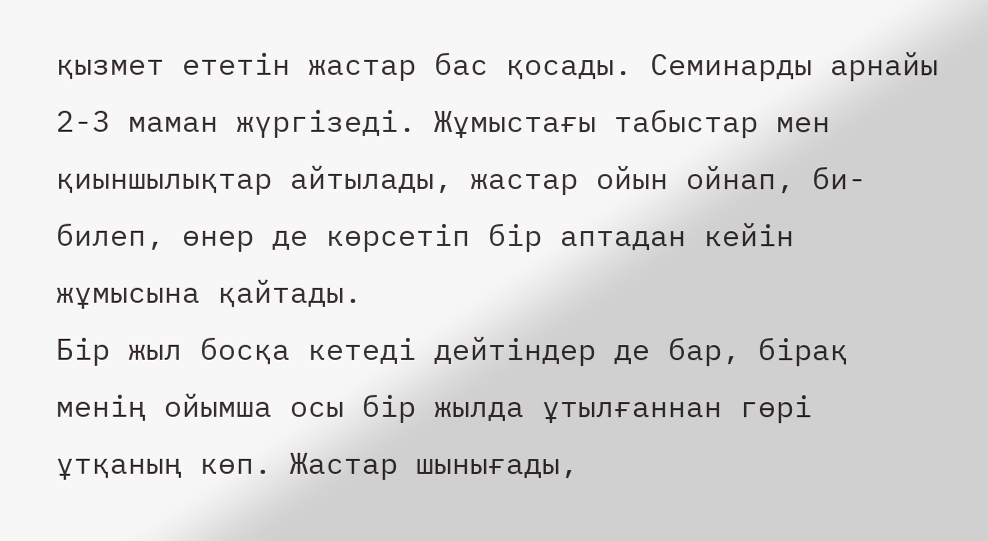қызмет ететін жастар бас қосады. Семинарды арнайы 2-3 маман жүргізеді. Жұмыстағы табыстар мен қиыншылықтар айтылады, жастар ойын ойнап, би-билеп, өнер де көрсетіп бір аптадан кейін жұмысына қайтады.
Бір жыл босқа кетеді дейтіндер де бар, бірақ менің ойымша осы бір жылда ұтылғаннан гөрі ұтқаның көп. Жастар шынығады,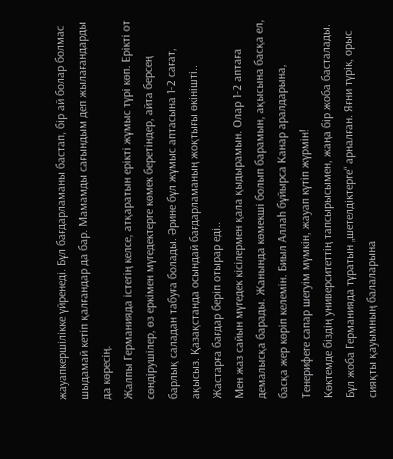жауапкершілікке үйренеді. Бұл бағдарламаны бастап, бір ай болар болмас шыдамай кетіп қалғандар да бар. Мамамды сағындым деп жылағандарды да көресің.
Жалпы Германияда істегің келсе, атқаратын ерікті жұмыс түрі көп. Ерікті от сөндірушілер, өз еркімен мүгедектерге көмек беретіндер, айта берсең барлық саладан табуға болады. Әрине бұл жұмыс аптасына 1-2 сағат, ақысыз. Қазақстанда осындай бағдарламаның жоқтығы өкінішті.. Жастарға бағдар беріп отырар еді..
Мен жаз сайын мүгедек кісілермен қала қыдырамын. Олар 1-2 аптаға демалысқа барады. Жанында көмекші болып барамын, ақысына басқа ел, басқа жер көріп келемін. Биыл Аллаһ бұйырса Канар аралдарына, Тенерифеге сапар шегуім мүмкін, жауап күтіп жүрмін!
Көктемде біздің университеттің тапсырысымен, жаңа бір жоба басталады. Бұл жоба Германияда тұратын „шетелдіктерге“ арналған. Яғни түрік, орыс сияқты қауымның балаларына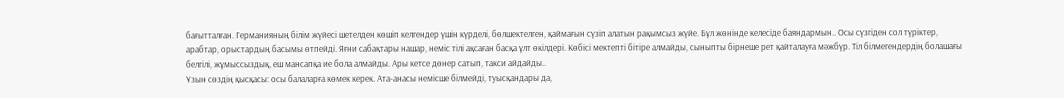бағытталған. Германияның білім жүйесі шетелден көшіп келгендер үшін күрделі, бөлшектелген, қаймағын сүзіп алатын рақымсыз жүйе. Бұл жөнінде келесіде баяндармын.. Осы сүзгіден сол түріктер, арабтар, орыстардың басымы өтпейді. Яғни сабақтары нашар, неміс тілі ақсаған басқа ұлт өкілдері. Көбісі мектепті бітіре алмайды, сыныпты бірнеше рет қайталауға мәжбүр. Тіл білмегендердің болашағы белгілі, жұмыссыздық, еш мансапқа ие бола алмайды. Ары кетсе дөнер сатып, такси айдайды..
Ұзын сөздің қысқасы: осы балаларға көмек керек. Ата-анасы немісше білмейді, туысқандары да,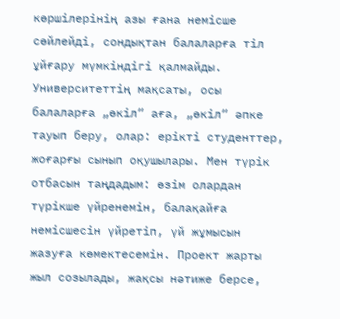көршілерінің азы ғана немісше сөйлейді, сондықтан балаларға тіл ұйғару мүмкіндігі қалмайды. Университеттің мақсаты, осы балаларға „өкіл“ аға, „өкіл“ әпке тaуып беру, олар: ерікті студенттер, жоғарғы сынып оқушылары. Мен түрік отбасын таңдадым: өзім олардан түрікше үйренемін, балақайға немісшесін үйретіп, үй жұмысын жазуға көмектесемін. Проект жарты жыл созылады, жақсы нәтиже берсе,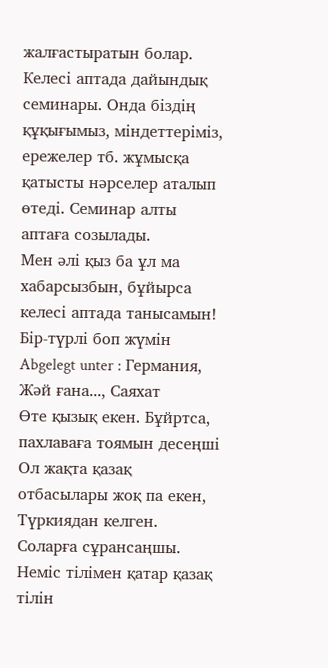жалғастыратын болар.
Келесі аптада дайындық семинары. Онда біздің құқығымыз, міндеттеріміз, ережелер тб. жұмысқа қатысты нәрселер аталып өтеді. Семинар алты аптаға созылады.
Мен әлі қыз ба ұл ма хабарсызбын, бұйырса келесі аптада танысамын! Бір-түрлі боп жүмін
Abgelegt unter : Германия, Жәй ғана..., Саяхат
Өте қызық екен. Бұйртса, пахлаваға тоямын десеңші
Ол жақта қазақ отбасылары жоқ па екен, Түркиядан келген. Соларға сұрансаңшы. Неміс тілімен қатар қазақ тілін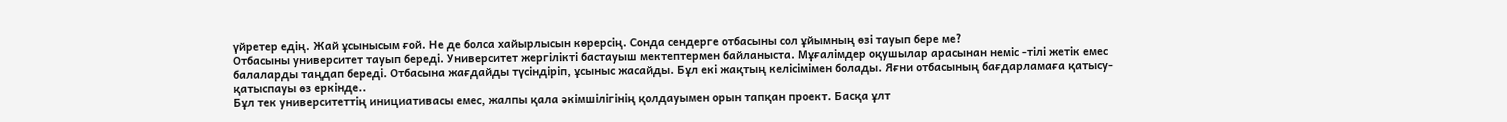үйретер едің. Жай ұсынысым ғой. Не де болса хайырлысын көрерсің. Сонда сендерге отбасыны сол ұйымның өзі тауып бере ме?
Отбасыны университет тауып береді. Университет жергілікті бастауыш мектептермен байланыста. Мұғалімдер оқушылар арасынан неміс -тілі жетік емес балаларды таңдап береді. Отбасына жағдайды түсіндіріп, ұсыныс жасайды. Бұл екі жақтың келісімімен болады. Яғни oтбасының бағдарламаға қатысу-қатыспауы өз еркінде..
Бұл тек университеттің инициативасы емес, жалпы қала әкімшілігінің қолдауымен орын тапқан проект. Басқа ұлт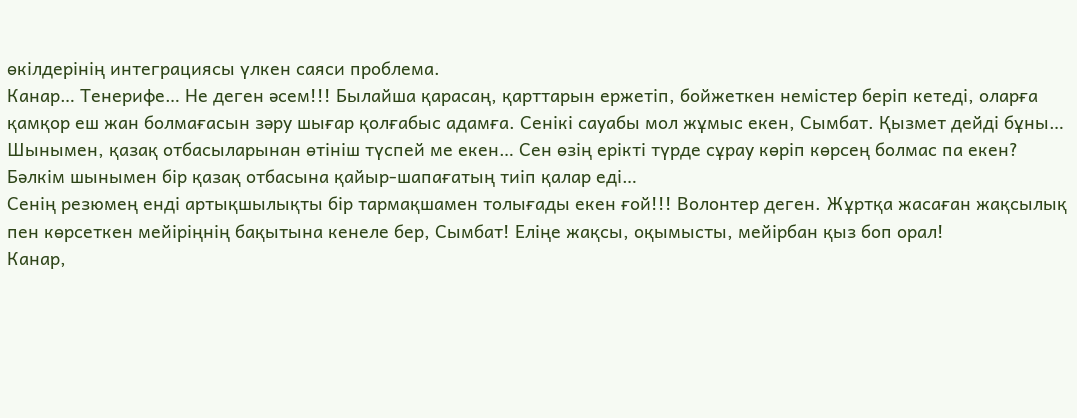өкілдерінің интеграциясы үлкен саяси проблема.
Канар… Тенерифе… Не деген әсем!!! Былайша қарасаң, қарттарын ержетіп, бойжеткен немістер беріп кетеді, оларға қамқор еш жан болмағасын зәру шығар қолғабыс адамға. Сенікі сауабы мол жұмыс екен, Сымбат. Қызмет дейді бұны…
Шынымен, қазақ отбасыларынан өтініш түспей ме екен… Сен өзің ерікті түрде сұрау көріп көрсең болмас па екен? Бәлкім шынымен бір қазақ отбасына қайыр-шапағатың тиіп қалар еді…
Сенің резюмең енді артықшылықты бір тармақшамен толығады екен ғой!!! Волонтер деген. Жұртқа жасаған жақсылық пен көрсеткен мейіріңнің бақытына кенеле бер, Сымбат! Еліңе жақсы, оқымысты, мейірбан қыз боп орал!
Канар,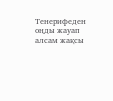Тенерифеден оңды жауап алсам жақсы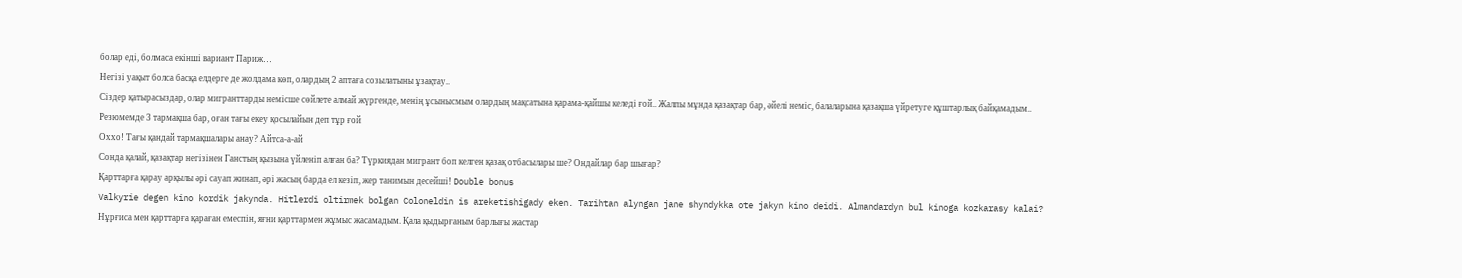болар еді, болмаса екінші вариант Париж…
Негізі уақыт болса басқа елдерге де жолдама көп, олардың 2 аптаға созылатыны ұзақтау..
Сіздер қатырасыздар, олар мигранттарды немісше сөйлете алмай жүргенде, менің ұсынысмым олардың мақсатына қарама-қайшы келеді ғой.. Жалпы мұнда қазақтар бар, әйелі неміс, балаларына қазақша үйретуге құштарлық байқамадым..
Резюмемде 3 тармақша бар, оған тағы екеу қосылайын деп тұр ғой
Оххо! Тағы қандай тармақшалары анау? Айтса-а-ай
Сонда қалай, қазақтар негізінен Ганстың қызына үйленіп алған ба? Түркиядан мигрант боп келген қазақ отбасылары ше? Ондайлар бар шығар?
Қарттарға қарау арқылы әрі сауап жинап, әрі жасың барда ел кезіп, жер танимын десейші! Double bonus
Valkyrie degen kino kordik jakynda. Hitlerdi oltirmek bolgan Coloneldin is areketishigady eken. Tarihtan alyngan jane shyndykka ote jakyn kino deidi. Almandardyn bul kinoga kozkarasy kalai?
Нұрғиса мен қарттарға қараған емеспін, яғни қарттармен жұмыс жасамадым. Қала қыдырғаным барлығы жастар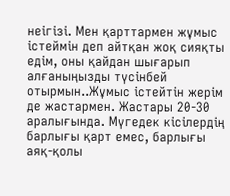неігізі. Мен қарттармен жұмыс істеймін деп айтқан жоқ сияқты едім, оны қайдан шығарып алғаныңызды түсінбей отырмын..Жұмыс істейтін жерім де жастармен. Жастары 20-30 аралығында. Мүгедек кісілердің барлығы қарт емес, барлығы аяқ-қолы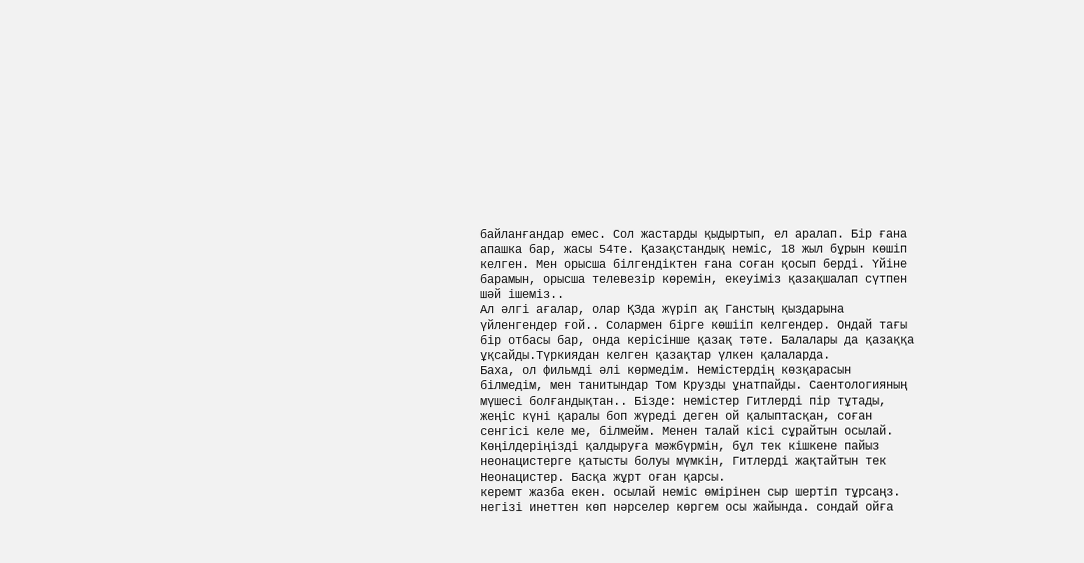байланғандар емес. Сол жастарды қыдыртып, ел аралап. Бір ғана апашка бар, жасы 54те. Қазақстандық неміс, 18 жыл бұрын көшіп келген. Мен орысша білгендіктен ғана соған қосып берді. Үйіне барамын, орысша телевезір көремін, екеуіміз қазақшалап сүтпен шәй ішеміз..
Ал әлгі ағалар, олар ҚЗда жүріп ақ Ганстың қыздарына үйленгендер ғой.. Солармен бірге көшііп келгендер. Ондай тағы бір отбасы бар, онда керісінше қазақ тәте. Балалары да қазаққа ұқсайды.Түркиядан келген қазақтар үлкен қалаларда.
Баха, ол фильмді әлі көрмедім. Немістердің көзқарасын білмедім, мен танитындар Том Крузды ұнатпайды. Саентологияның мүшесі болғандықтан.. Бізде: немістер Гитлерді пір тұтады, жеңіс күні қаралы боп жүреді деген ой қалыптасқан, соған сенгісі келе ме, білмейм. Менен талай кісі сұрайтын осылай. Көңілдеріңізді қалдыруға мәжбүрмін, бұл тек кішкене пайыз неонацистерге қатысты болуы мүмкін, Гитлерді жақтайтын тек Неонацистер. Басқа жұрт оған қарсы.
керемт жазба екен. осылай неміс өмірінен сыр шертіп тұрсаңз. негізі инеттен көп нәрселер көргем осы жайында. сондай ойға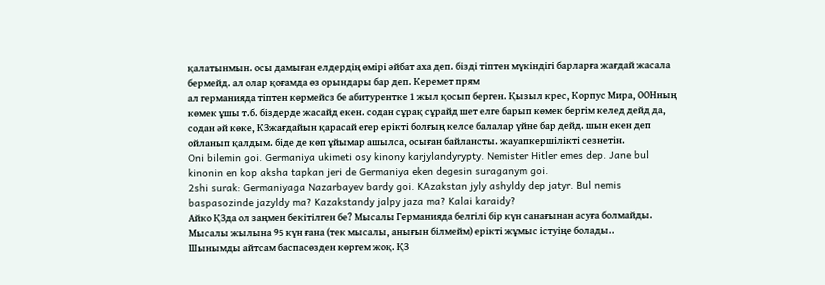қалатынмын. осы дамыған елдердің өмірі әйбат аха деп. бізді тіптен мүкіндігі барларға жағдай жасала бермейд. ал олар қоғамда өз орындары бар деп. Керемет прям
ал германияда тіптен көрмейсз бе абитурентке 1 жыл қосып берген. Қызыл крес, Корпус Мира, ООНның көмек ұшы т.б. біздерде жасайд екен. содан сұрақ сұрайд шет елге барып көмек бергім келед дейд да, содан әй көке, КЗжағдайын қарасай егер ерікті болғың келсе балалар үйне бар дейд. шын екен деп ойланып қалдым. біде де көп ұйымар ашылса, осыған байлансты. жауапкершілікті сезнетін.
Oni bilemin goi. Germaniya ukimeti osy kinony karjylandyrypty. Nemister Hitler emes dep. Jane bul kinonin en kop aksha tapkan jeri de Germaniya eken degesin suraganym goi.
2shi surak: Germaniyaga Nazarbayev bardy goi. KAzakstan jyly ashyldy dep jatyr. Bul nemis baspasozinde jazyldy ma? Kazakstandy jalpy jaza ma? Kalai karaidy?
Айко ҚЗда ол заңмен бекітілген бе? Мысалы Германияда белгілі бір күн санағынан асуға болмайды. Мысалы жылына 95 күн ғана (тек мысалы, анығын білмейм) ерікті жұмыс істуіңе болады..
Шынымды айтсам баспасөзден көргем жоқ. ҚЗ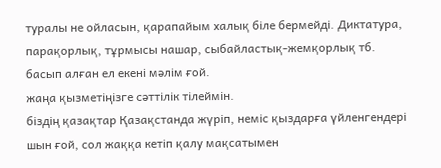туралы не ойласын, қарапайым халық біле бермейді. Диктатура, парақорлық, тұрмысы нашар, сыбайластық-жемқорлық тб. басып алған ел екені мәлім ғой.
жаңа қызметіңізге сәттілік тілеймін.
біздің қазақтар Қазақстанда жүріп, неміс қыздарға үйленгендері шын ғой, сол жаққа кетіп қалу мақсатымен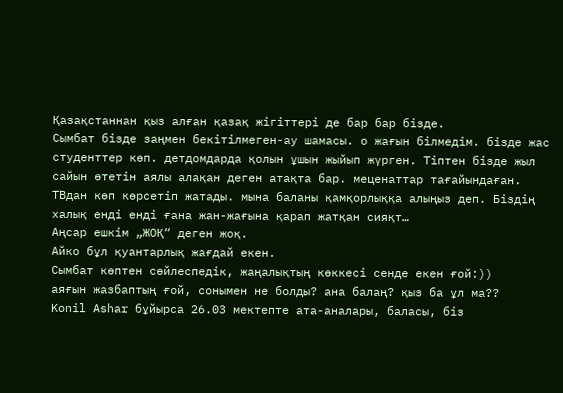Қазақстаннан қыз алған қазақ жігіттері де бар бар бізде.
Сымбат бізде заңмен бекітілмеген-ау шамасы. о жағын білмедім. бізде жас студенттер көп. детдомдарда қолын ұшын жыйып жүрген. Тіптен бізде жыл сайын өтетін аялы алақан деген атақта бар. меценаттар тағайындаған. ТВдан көп көрсетіп жатады. мына баланы қамқорлыққа алыңыз деп. Біздің халық енді енді ғана жан-жағына қарап жатқан сияқт…
Аңсар ешкім „ЖОҚ“ деген жоқ.
Айко бұл қуантарлық жағдай екен.
Сымбат көптен сөйлеспедік, жаңалықтың көккесі сенде екен ғой:))
аяғын жазбаптың ғой, сонымен не болды? ана балаң? қыз ба ұл ма??
Konil Ashar бұйырса 26.03 мектепте ата-аналары, баласы, біз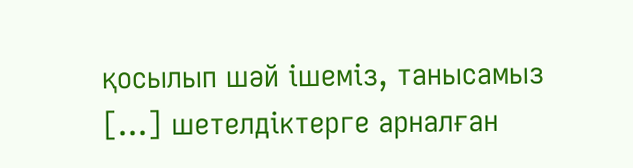қосылып шәй ішеміз, танысамыз
[...] шетелдіктерге арналған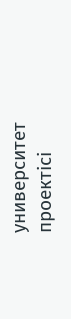университет проектісі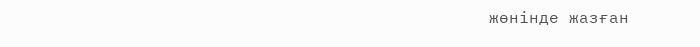жөнінде жазған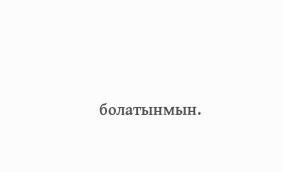болатынмын.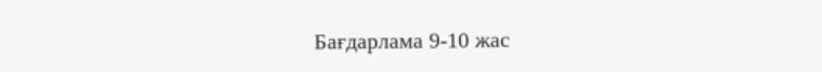Бағдарлама 9-10 жас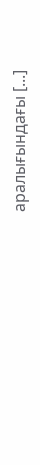аралығындағы [...]